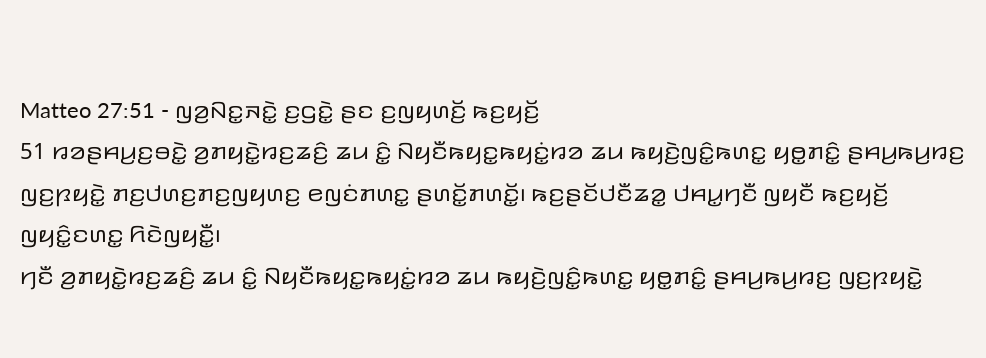Matteo 27:51 - ꤜꤤ꤬ꤡꤢ꤭ꤏꤢꤧ꤭ ꤢ꤬ꤞꤢꤧ꤭ ꤔꤢ ꤢ꤬ꤜꤟꤛꤢꤩ꤬ ꤒꤢ꤬ꤟꤢꤩ꤬
51 ꤙꤤꤔꤌꤣ꤬ꤢ꤬ꤋꤢꤧ꤭ ꤤ꤬ꤊꤟꤢꤧ꤭ꤙꤢ꤬ꤘꤢꤨ꤬ ꤘꤣ ꤢꤨ꤭ ꤡꤟꤢꤪꤒꤟꤢ꤭ꤒꤟꤢꤦ꤭ꤙꤤ ꤘꤣ ꤒꤟꤢꤧ꤬ꤜꤢꤨ꤭ꤒꤛꤢ꤭ ꤟꤥ꤭ꤊꤢꤨ꤭ ꤔꤌꤣ꤬ꤒꤣ꤬ꤙꤢ꤬ ꤜꤢ꤬ꤐꤟꤢꤧ꤭ ꤊꤢ꤬ꤓꤛꤢ꤬ꤊꤢ꤬ꤜꤟꤛꤢ꤬ ꤕꤜꤢꤦꤊꤛꤢ꤭ ꤔꤛꤢꤩ꤭ꤊꤛꤢꤩ꤭꤯ ꤒꤢ꤬ꤔꤢꤩꤓꤢꤪꤘꤤ꤭ ꤓꤌꤣ꤭ꤚꤢꤪ ꤜꤟꤢꤪ ꤒꤢ꤬ꤟꤢꤩ꤬ ꤜꤟꤢꤨ꤭ꤢꤛꤢ꤭ ꤖꤢꤧꤜꤟꤢꤪ꤭꤯
ꤚꤢꤪ ꤤ꤬ꤊꤟꤢꤧ꤭ꤙꤢ꤬ꤘꤢꤨ꤬ ꤘꤣ ꤢꤨ꤭ ꤡꤟꤢꤪꤒꤟꤢ꤭ꤒꤟꤢꤦ꤭ꤙꤤ ꤘꤣ ꤒꤟꤢꤧ꤬ꤜꤢꤨ꤭ꤒꤛꤢ꤭ ꤟꤥ꤭ꤊꤢꤨ꤭ ꤔꤌꤣ꤬ꤒꤣ꤬ꤙꤢ꤬ ꤜꤢ꤬ꤐꤟꤢꤧ꤭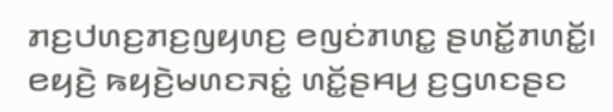ꤊꤢ꤬ꤓꤛꤢ꤬ꤊꤢ꤬ꤜꤟꤛꤢ꤬ ꤕꤜꤢꤦꤊꤛꤢ꤭ ꤔꤛꤢꤩ꤭ꤊꤛꤢꤩ꤭꤯
ꤕꤟꤢꤧ꤬ ꤒꤟꤢꤧ꤬ꤗꤛꤢꤏꤢꤦ꤭ ꤛꤢꤩ꤭ꤔꤌꤣ꤬ ꤢ꤬ꤞꤛꤢꤔꤢ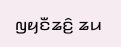ꤜꤟꤢꤪꤘꤢꤨ꤬ ꤘꤣ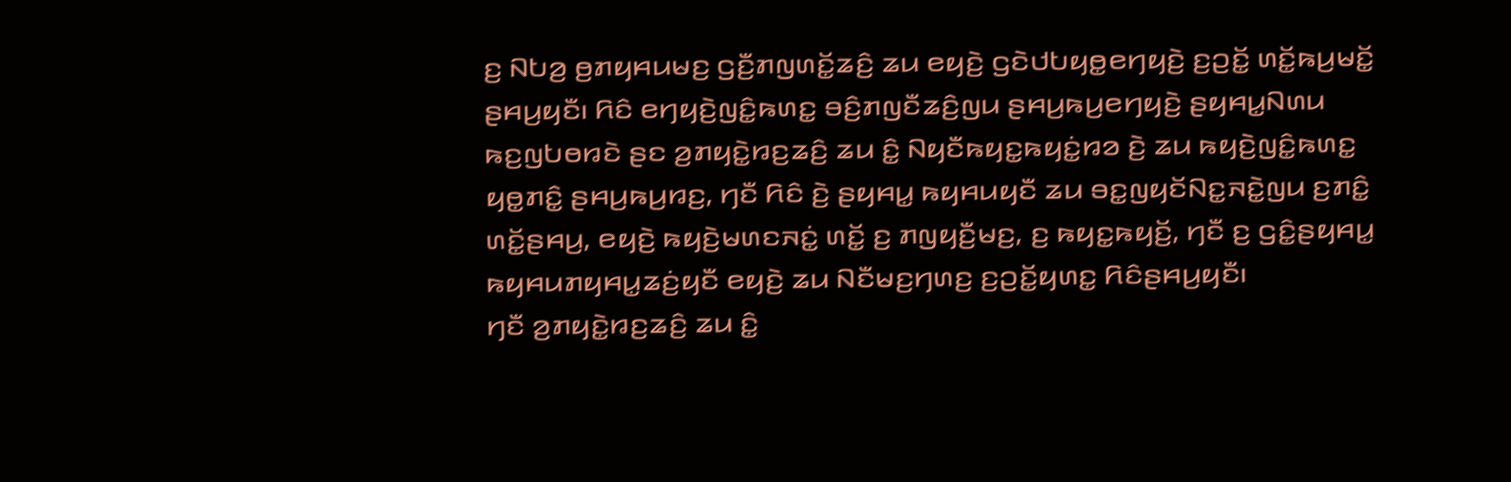ꤢ꤬ ꤡꤝꤤ꤬ ꤥ꤬ꤊꤟꤌꤣꤗꤢ꤬ ꤞꤢꤪ꤬ꤊꤜꤛꤢꤩ꤭ꤘꤢꤨ꤬ ꤘꤣ ꤕꤟꤢꤧ꤬ ꤞꤢꤧꤓꤝꤟꤥ꤭ꤕꤚꤟꤢꤧ꤬ ꤢ꤬ꤑꤢꤩ꤭ ꤛꤢꤩ꤭ꤒꤣ꤬ꤗꤢꤩ꤭ ꤔꤌꤣ꤬ꤟꤢꤪ꤯ ꤖꤢꤨ ꤕꤚꤟꤢꤧ꤬ꤜꤢꤨ꤭ꤒꤛꤢ꤭ ꤋꤢꤨ꤬ꤊꤜꤢꤪꤘꤢꤨ꤬ꤜꤣ ꤔꤌꤣ꤬ꤒꤣ꤬ꤕꤚꤟꤢꤧ꤬ ꤔꤟꤌꤣ꤭ꤡꤛꤣ ꤒꤢ꤬ꤜꤝꤥꤙꤢꤧ ꤔꤢ ꤤ꤬ꤊꤟꤢꤧ꤭ꤙꤢ꤬ꤘꤢꤨ꤬ ꤘꤣ ꤢꤨ꤭ ꤡꤟꤢꤪꤒꤟꤢ꤭ꤒꤟꤢꤦ꤭ꤙꤤ ꤢꤧ꤬ ꤘꤣ ꤒꤟꤢꤧ꤬ꤜꤢꤨ꤭ꤒꤛꤢ꤭ ꤟꤥ꤭ꤊꤢꤨ꤭ ꤔꤌꤣ꤬ꤒꤣ꤬ꤙꤢ꤬, ꤚꤢꤪ ꤖꤢꤨ ꤢꤧ꤬ ꤔꤟꤌꤣ꤭ ꤒꤟꤌꤣꤟꤢꤪ ꤘꤣ ꤋꤢ꤭ꤜꤟꤢꤩꤡꤢ꤭ꤏꤢꤧ꤭ꤜꤣ ꤢ꤬ꤊꤢꤨ꤭ ꤛꤢꤩ꤭ꤔꤌꤣ꤬, ꤕꤟꤢꤧ꤬ ꤒꤟꤢꤧ꤬ꤗꤛꤢꤏꤢꤦ꤭ ꤛꤢꤩ꤭ ꤢ꤬ ꤊꤜꤟꤢꤪ꤬ꤗꤢ꤬, ꤢ꤬ ꤒꤟꤢ꤭ꤒꤟꤢꤩ꤬, ꤚꤢꤪ ꤢ꤬ ꤞꤢꤨ꤭ꤔꤟꤌꤣ꤭ ꤒꤟꤌꤣꤊꤟꤌꤣ꤭ꤘꤢꤦ꤬ꤟꤢꤪ ꤕꤟꤢꤧ꤬ ꤘꤣ ꤡꤢꤪꤗꤢ꤬ꤚꤛꤢ꤬ ꤢ꤬ꤑꤢꤩ꤭ꤟꤛꤢ꤭ ꤖꤢꤨꤔꤌꤣ꤬ꤟꤢꤪ꤯
ꤚꤢꤪ ꤤ꤬ꤊꤟꤢꤧ꤭ꤙꤢ꤬ꤘꤢꤨ꤬ ꤘꤣ ꤢꤨ꤭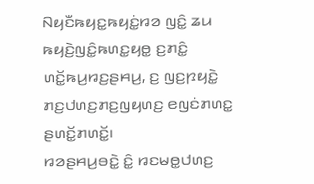ꤡꤟꤢꤪꤒꤟꤢ꤭ꤒꤟꤢꤦ꤭ꤙꤤ ꤜꤢꤨ꤭ ꤘꤣ ꤒꤟꤢꤧ꤬ꤜꤢꤨ꤭ꤒꤛꤢ꤭ꤟꤥ꤭ ꤢ꤬ꤊꤢꤨ꤭ ꤛꤢꤩ꤭ꤒꤣ꤬ꤙꤢ꤬ꤔꤌꤣ꤬, ꤢ꤬ ꤜꤢ꤬ꤐꤟꤢꤧ꤭ ꤊꤢ꤬ꤓꤛꤢ꤬ꤊꤢ꤬ꤜꤟꤛꤢ꤬ ꤕꤜꤢꤦꤊꤛꤢ꤭ ꤔꤛꤢꤩ꤭ꤊꤛꤢꤩ꤭꤯
ꤙꤤꤔꤌꤣ꤬ꤋꤢꤧ꤭ ꤢꤨ꤭ ꤙꤢꤗꤥ꤭ꤓꤛꤢ꤬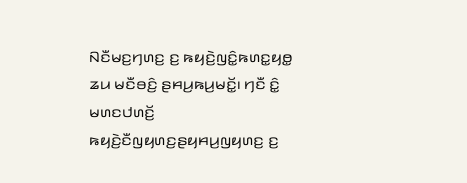ꤡꤢꤪꤗꤢ꤬ꤚꤛꤢ꤬ ꤢ꤬ ꤒꤟꤢꤧ꤬ꤜꤢꤨ꤭ꤒꤛꤢ꤭ꤟꤥ꤭ ꤘꤣ ꤗꤢꤪꤋꤢꤨ꤬ ꤔꤌꤣ꤬ꤒꤣ꤬ꤗꤢꤩ꤭꤯ ꤚꤢꤪ ꤢꤨ꤭ ꤗꤛꤢꤓꤛꤢꤩ꤬ ꤒꤟꤢꤧ꤬ꤢꤪꤜꤟꤛꤢ꤬ꤔꤟꤌꤣ꤬ꤜꤟꤛꤢ꤬ ꤢ꤬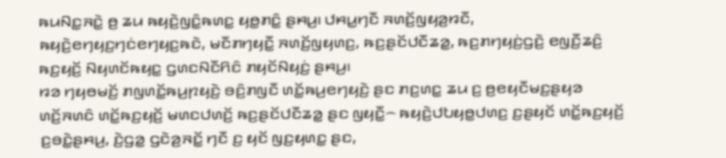ꤒꤣꤡꤢ꤭ꤏꤢꤧ꤭ ꤥ꤬ ꤘꤣ ꤒꤟꤢꤧ꤬ꤜꤢꤨ꤭ꤒꤛꤢ꤭ ꤟꤥ꤭ꤊꤢꤨ꤭ ꤔꤌꤣ꤬꤯ ꤓꤌꤣ꤭ꤚꤢꤪ ꤏꤛꤢꤩ꤬ꤜꤟꤤ꤬ꤙꤢꤪ, ꤒꤟꤢꤧ꤬ꤕꤚꤟꤢ꤬ꤚꤢꤦꤕꤚꤟꤢ꤬ꤒꤢꤧ, ꤗꤢꤪꤊꤚꤟꤢꤪ꤭ ꤏꤛꤢꤩ꤬ꤜꤟꤛꤢ꤬, ꤒꤢ꤬ꤔꤢꤩꤓꤢꤪꤘꤤ꤭, ꤒꤢ꤬ꤊꤚꤟꤢꤦ꤬ꤞꤢꤧ꤬ ꤕꤜꤢꤪ꤬ꤘꤢꤨ꤬ ꤒꤢ꤬ꤟꤢꤩ꤬ ꤡꤟꤛꤢꤩꤒꤟꤢ꤭ ꤞꤛꤢꤡꤢꤪꤖꤢꤨ ꤊꤟꤢꤩꤡꤟꤢꤦ꤬ ꤔꤌꤣ꤬꤯
ꤙꤤ ꤚꤟꤥꤗꤢꤩ꤬ ꤊꤜꤛꤢꤩ꤭ꤒꤣ꤬ꤐꤟꤢꤧ꤬ ꤋꤢꤨ꤬ꤊꤜꤢꤪ ꤛꤢꤩ꤭ꤒꤣ꤬ꤕꤚꤟꤢꤧ꤬ ꤔꤢ ꤊꤢ꤬ꤛꤢ꤭ ꤘꤣ ꤢ꤬ ꤥ꤬ꤕꤟꤢꤪꤗꤢ꤬ꤔꤟꤤ ꤛꤢꤩ꤬ꤏꤛꤢꤨ ꤛꤢꤩ꤭ꤒꤢ꤬ꤟꤢꤩ꤬ ꤗꤛꤢꤓꤛꤢꤩ꤬ ꤒꤢ꤬ꤔꤢꤩꤓꤢꤪꤘꤤ꤭ ꤔꤢ ꤜꤟꤢꤪ꤭꤮ ꤒꤟꤢꤧ꤬ꤓꤝꤟꤥ꤭ꤓꤛꤢ꤬ ꤢ꤬ꤔꤟꤢꤩ ꤛꤢꤩ꤭ꤒꤢ꤬ꤟꤢꤩ꤬ ꤢ꤬ꤋꤢꤧ꤭ꤔꤌꤣ꤬, ꤢꤧ꤬ꤞꤤ꤭ ꤞꤢꤧꤤ꤬ꤏꤢꤩ꤭ ꤚꤢꤪ ꤢ꤬ ꤟꤢꤩ ꤜꤢ꤬ꤟꤛꤢ꤭ ꤔꤢ,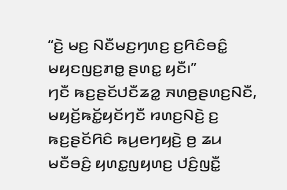“ꤢꤧ꤬ ꤗꤢ꤬ ꤡꤢꤪꤗꤢ꤬ꤚꤛꤢ꤬ ꤢ꤬ꤖꤢꤨꤋꤢꤨ꤭ ꤗꤟꤢꤜꤢ꤬ꤊꤥ꤭ ꤔꤛꤢ꤭ ꤟꤢꤪ꤯”
ꤚꤢꤪ ꤒꤢ꤬ꤔꤢꤩꤓꤢꤪꤘꤤ꤭ ꤏꤛꤥ꤬ꤔꤛꤢ꤬ꤡꤢꤪ, ꤗꤟꤢꤩ꤬ꤒꤢꤩ꤭ꤟꤢꤩꤚꤢꤪ ꤙꤛꤢ꤬ꤡꤢꤧ꤬ ꤢ꤬ ꤒꤢ꤬ꤔꤢꤩꤖꤢꤨ ꤒꤣ꤬ꤕꤚꤟꤢꤧ꤬ ꤥ꤬ ꤘꤣ ꤗꤢꤪꤋꤢꤨ꤬ ꤟꤛꤢ꤭ꤜꤟꤛꤢ꤬ ꤓꤢꤨ꤬ꤜꤢꤪ꤭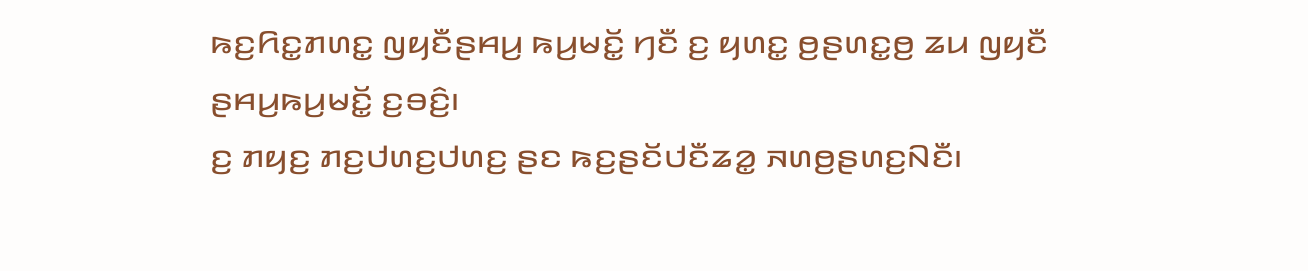ꤒꤢ꤬ꤖꤢ꤭ꤊꤛꤢ꤭ ꤜꤟꤢꤪꤔꤌꤣ꤬ ꤒꤣ꤬ꤗꤢꤩ꤭ ꤚꤢꤪ ꤢ꤬ ꤟꤛꤢ꤭ ꤥ꤬ꤔꤛꤢ꤭ꤥ꤬ ꤘꤣ ꤜꤟꤢꤪ ꤔꤌꤣ꤬ꤒꤣ꤬ꤗꤢꤩ꤭ ꤢ꤬ꤋꤢꤨ꤬꤯
ꤢ꤬ ꤊꤟꤢ꤬ ꤊꤢ꤬ꤓꤛꤢ꤬ꤓꤛꤢ꤬ ꤔꤢ ꤒꤢ꤬ꤔꤢꤩꤓꤢꤪꤘꤤ꤭ ꤏꤛꤥ꤬ꤔꤛꤢ꤬ꤡꤢꤪ꤯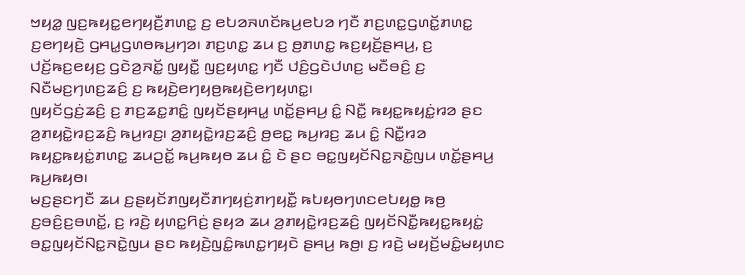ꤠꤟꤤ꤭ ꤜꤢ꤬ꤒꤟꤢ꤭ꤕꤚꤟꤢꤪ꤬ꤊꤛꤢ꤭ ꤢ꤬ ꤕꤝꤤꤏꤛꤢꤩꤒꤣ꤬ꤕꤝꤤ ꤚꤢꤪ ꤊꤢ꤬ꤛꤢ꤭ꤞꤛꤢꤩ꤭ꤊꤛꤢ꤭ ꤢ꤬ꤕꤚꤟꤢꤧ꤬ ꤞꤌꤣ꤭ꤞꤛꤥꤒꤣ꤬ꤚꤤ꤯ ꤊꤢ꤬ꤛꤢ꤭ ꤘꤣ ꤢ꤬ ꤥ꤬ꤊꤛꤢ꤭ ꤒꤢ꤬ꤟꤢꤩ꤬ꤔꤌꤣ꤬, ꤢ꤬ ꤓꤢꤩ꤬ꤒꤢ꤬ꤕꤟꤢ꤬ ꤞꤢꤧꤤ꤬ꤏꤢꤩ꤭ ꤜꤟꤢꤪ꤭ ꤜꤢ꤬ꤟꤛꤢ꤭ ꤚꤢꤪ ꤓꤢꤨ꤬ꤞꤢꤧꤓꤛꤢ꤬ ꤗꤢꤪꤋꤢꤨ꤬ ꤢ꤬ ꤡꤢꤪꤗꤢ꤬ꤚꤛꤢ꤬ꤘꤢꤨ꤬ ꤢ꤬ ꤒꤟꤢꤧ꤬ꤕꤚꤟꤥ꤬ꤒꤟꤢꤧ꤬ꤕꤚꤟꤛꤢ꤭꤯
ꤜꤟꤢꤩꤞꤢꤦ꤬ꤘꤢꤨ꤬ ꤢ꤬ ꤊꤢ꤬ꤘꤢ꤭ꤊꤢꤨ꤭ ꤜꤟꤢꤩꤔꤟꤌꤣ꤭ ꤛꤢꤩ꤭ꤔꤌꤣ꤬ ꤢꤨ꤭ ꤡꤢꤪ꤭ ꤒꤟꤢ꤭ꤒꤟꤢꤦ꤭ꤙꤤ ꤔꤢ ꤤ꤬ꤊꤟꤢꤧ꤭ꤙꤢ꤬ꤘꤢꤨ꤬ ꤒꤣ꤬ꤙꤢ꤬꤯ ꤤ꤬ꤊꤟꤢꤧ꤭ꤙꤢ꤬ꤘꤢꤨ꤬ ꤥ꤬ꤕꤢ꤭ ꤒꤣ꤬ꤙꤢ꤬ ꤘꤣ ꤢꤨ꤭ ꤡꤢꤪ꤭ꤙꤤ ꤒꤟꤢ꤭ꤒꤟꤢꤦ꤭ꤊꤛꤢ꤭ ꤘꤣꤑꤢꤩ꤭ ꤒꤣ꤬ꤒꤟꤥ ꤘꤣ ꤢꤨ꤭ ꤢꤧ ꤔꤢ ꤋꤢ꤭ꤜꤟꤢꤩꤡꤢ꤭ꤏꤢꤧ꤭ꤜꤣ ꤛꤢꤩ꤭ꤔꤌꤣ꤬ ꤒꤣ꤬ꤒꤟꤥ꤯
ꤗꤢ꤬ꤔꤢꤚꤢꤪ ꤘꤣ ꤢ꤬ꤔꤟꤢꤩꤊꤜꤟꤢꤪꤊꤚꤟꤢꤦ꤬ꤊꤚꤟꤢꤪ꤭ ꤒꤝꤟꤥꤚꤛꤢꤕꤝꤟꤥ꤭ ꤒꤥ꤬ ꤢ꤬ꤋꤢꤨ꤬ꤢ꤬ꤋꤛꤢꤩ꤭, ꤢ꤬ ꤙꤢꤧ꤬ ꤟꤛꤢ꤭ꤖꤢꤦ꤬ ꤔꤟꤤ ꤘꤣ ꤤ꤬ꤊꤟꤢꤧ꤭ꤙꤢ꤬ꤘꤢꤨ꤬ ꤜꤟꤢꤩꤡꤢꤪ꤭ꤒꤟꤢ꤭ꤒꤟꤢꤦ꤭ ꤋꤢ꤭ꤜꤟꤢꤩꤡꤢ꤭ꤏꤢꤧ꤭ꤜꤣ ꤔꤢ ꤒꤟꤢꤧ꤬ꤜꤢꤨ꤭ꤒꤛꤢ꤭ꤚꤟꤢꤧ ꤔꤌꤣ꤬ ꤒꤥ꤬꤯ ꤢ꤬ ꤙꤢꤧ꤬ ꤗꤟꤢꤩ꤬ꤗꤢꤨ꤭ꤗꤟꤛꤢ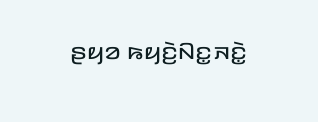ꤔꤟꤤ ꤒꤟꤢꤧ꤬ꤡꤢ꤭ꤏꤢꤧ꤭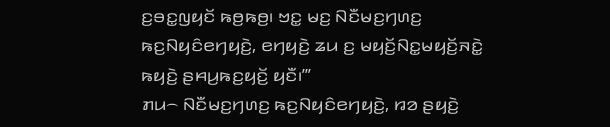ꤢ꤬ꤋꤢ꤭ꤜꤟꤢꤩ ꤒꤥ꤬ꤒꤥ꤬꤯ ꤠꤢ꤭ ꤗꤢ꤬ ꤡꤢꤪꤗꤢ꤬ꤚꤛꤢ꤬ ꤒꤢ꤬ꤡꤟꤢꤨꤕꤚꤟꤢꤧ꤬, ꤕꤚꤟꤢꤧ꤬ ꤘꤣ ꤢ꤬ ꤗꤟꤢꤩ꤬ꤡꤢ꤭ꤗꤟꤢꤩ꤬ꤏꤢꤧ꤭ ꤒꤟꤢꤧ꤬ ꤔꤌꤣ꤬ꤒꤢ꤬ꤟꤢꤩ꤬ ꤟꤢꤪ꤯’”
ꤊꤣ꤮ ꤡꤢꤪꤗꤢ꤬ꤚꤛꤢ꤬ ꤒꤢ꤬ꤡꤟꤢꤨꤕꤚꤟꤢꤧ꤬, ꤙꤤ ꤔꤟꤢꤧ꤬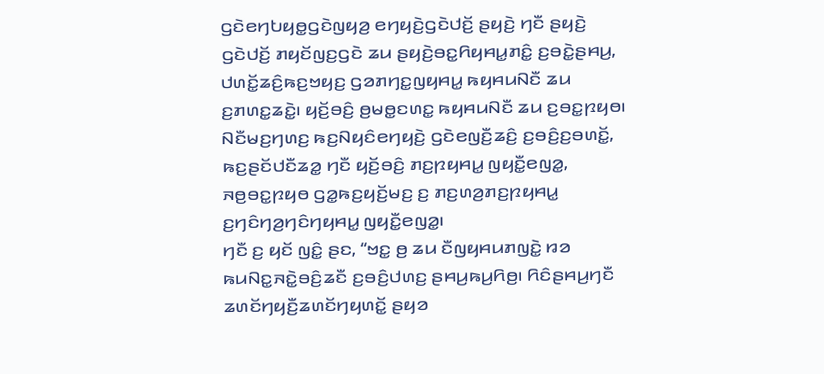ꤞꤢꤧꤕꤚꤝꤟꤥ꤭ꤞꤢꤧꤜꤟꤤ꤬ ꤕꤚꤟꤢꤧ꤬ꤞꤢꤧꤓꤢꤩ꤬ ꤔꤟꤢꤧ꤬ ꤚꤢꤪ ꤔꤟꤢꤧ꤬ ꤞꤢꤧꤓꤢꤩ꤬ ꤊꤟꤢꤩꤜꤢ꤬ꤞꤢꤧ ꤘꤣ ꤔꤟꤢꤧ꤬ꤋꤢ꤭ꤖꤟꤌꤣ꤭ꤊꤢꤨ꤭ ꤢ꤬ꤋꤢꤧ꤭ꤔꤌꤣ꤬, ꤓꤛꤢꤩ꤭ꤘꤢꤨ꤬ꤒꤢ꤬ꤠꤟꤢ꤬ ꤞꤤꤊꤚꤢ꤭ꤜꤟꤌꤣ꤭ ꤒꤟꤌꤣꤡꤢꤪ ꤘꤣ ꤢ꤬ꤊꤛꤢ꤭ꤘꤢꤧ꤭꤯ ꤟꤢꤩ꤬ꤋꤢꤨ꤬ ꤥ꤬ꤗꤥ꤭ꤢꤛꤢ꤭ ꤒꤟꤌꤣꤡꤢꤪ ꤘꤣ ꤢ꤬ꤋꤢ꤭ꤐꤟꤥ꤯
ꤡꤢꤪꤗꤢ꤬ꤚꤛꤢ꤬ ꤒꤢ꤬ꤡꤟꤢꤨꤕꤚꤟꤢꤧ꤬ ꤞꤢꤧꤕꤜꤢꤪ꤬ꤘꤢꤨ꤬ ꤢ꤬ꤋꤢꤨ꤬ꤢ꤬ꤋꤛꤢꤩ꤭, ꤒꤢ꤬ꤔꤢꤩꤓꤢꤪꤘꤤ꤭ ꤚꤢꤪ ꤟꤢꤩ꤬ꤋꤢꤨ꤬ ꤊꤢ꤬ꤐꤟꤌꤣ꤭ ꤜꤟꤢꤪ꤭ꤕꤜꤤ꤭, ꤏꤥ꤬ꤋꤢ꤭ꤐꤟꤥ ꤞꤤ꤭ꤒꤢ꤬ꤟꤢꤩ꤬ꤗꤢ꤬ ꤢ꤬ ꤊꤢ꤬ꤛꤤ꤬ꤊꤢ꤬ꤐꤟꤌꤣ꤭ ꤢ꤬ꤚꤢꤨꤚꤤ꤬ꤚꤢꤨꤚꤟꤌꤣ꤭ ꤜꤟꤢꤪ꤭ꤕꤜꤤ꤭꤯
ꤚꤢꤪ ꤢ꤬ ꤟꤢꤩ ꤜꤢꤨ꤭ ꤔꤢ, “ꤠꤢ꤭ ꤥ꤬ ꤘꤣ ꤢꤪꤜꤟꤌꤣꤊꤜꤢꤧ꤭ ꤙꤤ ꤒꤣꤡꤢ꤭ꤏꤢꤧ꤭ꤋꤢꤨ꤬ꤘꤢꤪ ꤢ꤬ꤋꤢꤨ꤬ꤓꤛꤢ꤬ ꤔꤌꤣ꤬ꤒꤣ꤬ꤖꤥ꤬꤯ ꤖꤢꤨꤔꤌꤣ꤬ꤚꤢꤪ ꤘꤛꤢꤩꤚꤟꤢꤪ꤬ꤘꤛꤢꤩꤚꤟꤛꤢꤩ꤭ ꤔꤟꤤ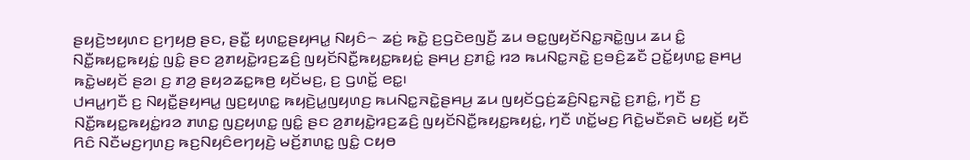ꤔꤟꤢꤧ꤬ꤠꤟꤛꤢ ꤢ꤬ꤚꤟꤥ꤬ ꤔꤢ, ꤔꤢꤪ꤭ ꤟꤛꤢ꤭ꤔꤟꤌꤣ꤭ ꤡꤟꤢꤨ꤮ ꤘꤢꤦ꤬ ꤒꤢꤧ꤭ ꤢ꤬ꤞꤢꤧꤕꤜꤢꤪ꤬ ꤘꤣ ꤋꤢ꤭ꤜꤟꤢꤩꤡꤢ꤭ꤏꤢꤧ꤭ꤜꤣ ꤘꤣ ꤢꤨ꤭ ꤡꤢꤪ꤭ꤒꤟꤢ꤭ꤒꤟꤢꤦ꤭ ꤜꤢꤨ꤭ ꤔꤢ ꤤ꤬ꤊꤟꤢꤧ꤭ꤙꤢ꤬ꤘꤢꤨ꤬ ꤜꤟꤢꤩꤡꤢꤪ꤭ꤒꤟꤢ꤭ꤒꤟꤢꤦ꤭ ꤔꤌꤣ꤬ ꤢ꤬ꤊꤢꤨ꤭ ꤙꤤ ꤒꤣꤡꤢ꤭ꤏꤢꤧ꤭ ꤢ꤬ꤋꤢꤨ꤬ꤘꤢꤪ ꤑꤢꤩ꤭ꤟꤛꤢ꤭ ꤔꤌꤣ꤬ ꤒꤢꤧ꤭ꤗꤟꤢꤩ ꤔꤤ꤯ ꤢ꤬ ꤊꤤ꤬ ꤔꤟꤤꤘꤢ꤭ꤒꤥ꤬ ꤟꤢꤩꤗꤢ꤬, ꤢ꤬ ꤞꤛꤢꤩ꤭ ꤕꤢ꤭꤯
ꤓꤌꤣ꤭ꤚꤢꤪ ꤢ꤬ ꤡꤟꤢꤪ꤭ꤔꤟꤌꤣ꤭ ꤜꤢ꤬ꤟꤛꤢ꤭ ꤒꤟꤢꤧ꤬ꤣ꤭ꤜꤟꤛꤢ꤬ ꤒꤣꤡꤢ꤭ꤏꤢꤧ꤭ꤔꤌꤣ꤬ ꤘꤣ ꤜꤟꤢꤩꤞꤢꤦ꤬ꤘꤢꤨ꤬ꤡꤢ꤭ꤏꤢꤧ꤭ ꤢ꤬ꤊꤢꤨ꤭, ꤚꤢꤪ ꤢ꤬ ꤡꤢꤪ꤭ꤒꤟꤢ꤭ꤒꤟꤢꤦ꤭ꤙꤤ ꤊꤛꤢ꤭ ꤜꤢ꤬ꤟꤛꤢ꤭ ꤜꤢꤨ꤭ ꤔꤢ ꤤ꤬ꤊꤟꤢꤧ꤭ꤙꤢ꤬ꤘꤢꤨ꤬ ꤜꤟꤢꤩꤡꤢꤪ꤭ꤒꤟꤢ꤭ꤒꤟꤢꤦ꤭, ꤚꤢꤪ ꤛꤢꤩ꤭ꤗꤢ꤬ ꤖꤢꤧ꤭ꤗꤢꤪꤎꤢꤧ ꤗꤟꤢꤩ꤬ ꤟꤢꤪ ꤖꤢꤨ ꤡꤢꤪꤗꤢ꤬ꤚꤛꤢ꤬ ꤒꤢ꤬ꤡꤟꤢꤨꤕꤚꤟꤢꤧ꤬ ꤗꤢꤩ꤬ꤊꤛꤢ꤭ ꤜꤢꤨ꤭ ꤍꤟꤥ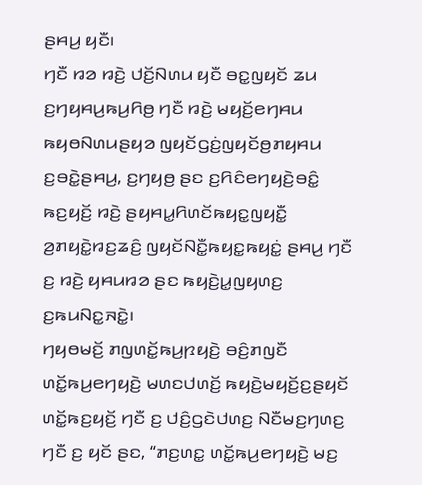ꤔꤌꤣ꤬ ꤟꤢꤪ꤯
ꤚꤢꤪ ꤙꤤ ꤙꤢꤧ꤬ ꤓꤢꤩ꤬ꤡꤛꤣ ꤟꤢꤪ ꤋꤢ꤭ꤜꤟꤢꤩ ꤘꤣ ꤢ꤬ꤚꤟꤌꤣ꤬ꤒꤣ꤬ꤖꤥ꤬ ꤚꤢꤪ ꤙꤢꤧ꤬ ꤗꤟꤢꤩ꤬ꤕꤚꤌꤣ ꤒꤟꤥꤡꤛꤣꤔꤟꤤ ꤜꤟꤢꤩꤞꤢꤦ꤬ꤜꤟꤢꤩꤥ꤬ꤊꤟꤌꤣ ꤢ꤬ꤋꤢꤧ꤭ꤔꤌꤣ꤬, ꤢ꤬ꤚꤟꤥ꤬ ꤔꤢ ꤢ꤬ꤖꤢꤨꤕꤚꤟꤢꤧ꤬ꤋꤢꤨ꤭ ꤒꤢ꤬ꤟꤢꤩ꤬ ꤙꤢꤧ꤬ ꤔꤟꤌꤣ꤭ꤖꤛꤢꤩꤒꤟꤢ꤭ꤜꤟꤢꤪ꤭ ꤤ꤬ꤊꤟꤢꤧ꤭ꤙꤢ꤬ꤘꤢꤨ꤬ ꤜꤟꤢꤩꤡꤢꤪ꤭ꤒꤟꤢ꤭ꤒꤟꤢꤦ꤭ ꤔꤌꤣ꤬ ꤚꤢꤪ ꤢ꤬ ꤙꤢꤧ꤬ ꤟꤌꤣꤙꤤ ꤔꤢ ꤒꤟꤢꤧ꤬ꤣ꤭ꤜꤟꤛꤢ꤬ ꤢ꤬ꤒꤣꤡꤢ꤭ꤏꤢꤧ꤭꤯
ꤚꤟꤥꤗꤢꤩ꤬ ꤊꤜꤛꤢꤩ꤭ꤒꤣ꤬ꤐꤟꤢꤧ꤬ ꤋꤢꤨ꤬ꤊꤜꤢꤪ ꤛꤢꤩ꤭ꤒꤣ꤬ꤕꤚꤟꤢꤧ꤬ ꤗꤛꤢꤓꤛꤢꤩ꤬ ꤒꤟꤢꤧ꤬ꤗꤟꤢꤩ꤬ꤢ꤬ꤔꤟꤢꤩ ꤛꤢꤩ꤭ꤒꤢ꤬ꤟꤢꤩ꤬ ꤚꤢꤪ ꤢ꤬ ꤓꤢꤨ꤬ꤞꤢꤧꤓꤛꤢ꤬ ꤡꤢꤪꤗꤢ꤬ꤚꤛꤢ꤬ ꤚꤢꤪ ꤢ꤬ ꤟꤢꤩ ꤔꤢ, “ꤊꤢ꤬ꤛꤢ꤭ ꤛꤢꤩ꤭ꤒꤣ꤬ꤕꤚꤟꤢꤧ꤬ ꤗꤢ꤬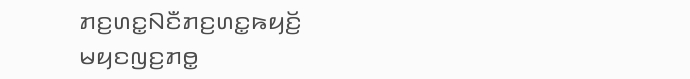ꤊꤢ꤬ꤛꤢ꤭ꤡꤢꤪꤊꤢ꤬ꤛꤢ꤭ꤒꤟꤢꤩ꤬ ꤗꤟꤢꤜꤢ꤬ꤊꤥ꤭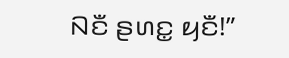ꤡꤢꤪ ꤔꤛꤢ꤭ ꤟꤢꤪ!”